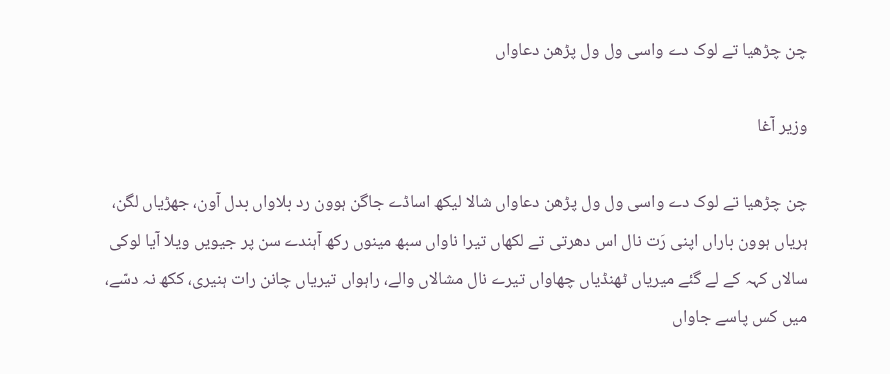چن چڑھیا تے لوک دے واسی ول ول پڑھن دعاواں

وزیر آغا

چن چڑھیا تے لوک دے واسی ول ول پڑھن دعاواں شالا لیکھ اساڈے جاگن ہوون رد بلاواں بدل آون، جھڑیاں لگن، ہریاں ہوون باراں اپنی رَت نال اس دھرتی تے لکھاں تیرا ناواں سبھ مینوں رکھ آہندے سن پر جیویں ویلا آیا لوکی سالاں کہہ کے لے گئے میریاں ٹھنڈیاں چھاواں تیرے نال مشالاں والے، راہواں تیریاں چانن رات ہنیری، ککھ نہ دسّے، میں کس پاسے جاواں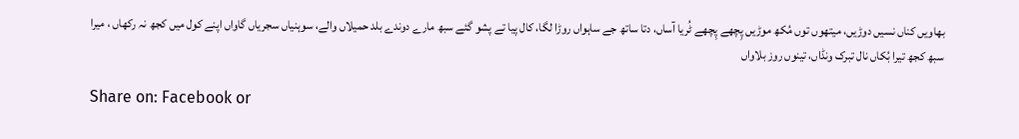بھاویں کناں نسیں دوڑیں، میتھوں توں مُکھ موڑیں پِچھے پِچھے ٹُریا آساں، دتا ساتھ جے ساہواں روڑا لگا، کال پیا تے پشو گئے سبھ مارے دوندے بلد حمیلاں والے، سوہنیاں سجریاں گاواں اپنے کول میں کجھ نہ رکھاں ، میرا سبھ کجھ تیرا بُکاں نال تبرک ونڈاں، تینوں روز بلاواں

Share on: Facebook or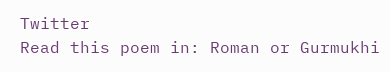Twitter
Read this poem in: Roman or Gurmukhi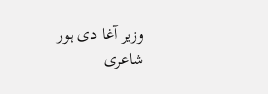وزیر آغا دی ہور شاعری